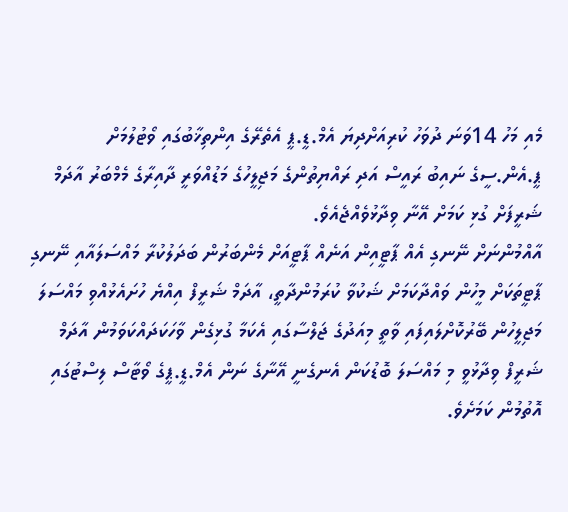މެއި މަހު 14ވަނަ ދުވަހު ކުރިއަށްދިޔަ އެމް.ޑީ.ޕީ އެތެރޭގެ އިންތިޚާބުގައި ވޯޓުލުމަށް ޕީ.އެން.ސީގެ ނައިބު ރައީސް އަދި ރައްޔިތުންގެ މަޖިލީހުގެ މަޑުއްވަރީ ދާއިރާގެ މެމްބަރު އާދަމް ޝަރީފަށް ގުޅި ކަމަށް އޭނާ ވިދާޅުވެއްޖެއެވެ.
އާއްމުންނަށް ނޭނގި އެއް ޕާޓީއިން އަނެއް ޕާޓީއަށް މެންބަރުން ބަދަލުކުރާ މައްސަލައާއި ނޭނގި ޕާޓީތަކަށް މީހުން ވައްދާކަމަށް ޝަކުވާ ކުރަމުންދާތީ، އާދަމް ޝަރީފް އިއްޔެ ހުށައެޅުއްވި މައްސަލަ މަޖިލީހުން ބޭރުކޮށްލައިފައި ވާތީ މިއަދުގެ ޖަލްސާގައި އެކަމާ ގުޅިގެން ވާހަކަދައްކަވަމުން އާދަމް ޝަރީފް ވިދާޅުވީ މި މައްސަލަ ބޮޑުކަން އެނގެނީ އޭނާގެ ނަން އެމް.ޑީ.ޕީގެ ވޯޓާސް ލިސްޓުގައި އޮތުމުން ކަމަށެވެ.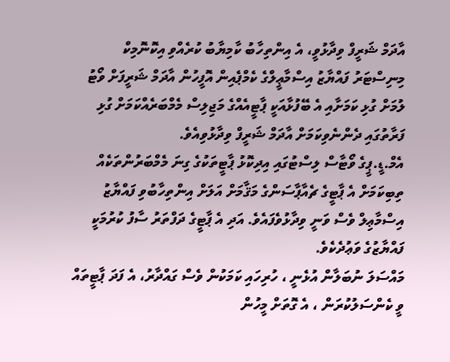އާދަމް ޝަރީފް ވިދާޅުވީ، އެ އިންތިހާބު ކާމިޔާބު ކުރެއްވި އިކޮނޮމިކް މިނިސްޓަރު ފައްޔާޒު އިސްމާޢީލްގެ ކެމްޕެއިން އޮފީހުން އާދަމް ޝަރީފަށް ވޯޓު ލުމަށް ގުޅި ކަމަށާއި އެ ބޭފުޅާއަކީ ޕާޓީއެއްގެ މަޖިލިސް މެމްބަރެއްކަމަށް ގުޅި ފަރާތުގައި ދެންނެވިކަމަށް އާދަމް ޝަރީފް ވިދާޅުވިއެވެ.
އެމް.ޑީ.ޕީގެ ވޯޓާސް ލިސްޓުގައި އިދިކޮޅު ޕާޓީތަކުގެ ގިނަ މެމްބަރުންތަކެއް ތިބިކަމަށް އެ ޕާޓީގެ ޗެއާޕާސަންގެ މަޤާމަށް އަލަށް އިންތިހާބުވި ފައްޔާޒު އިސްމާޢިލް ވެސް ވަނީ ވިދާޅުވެފައެވެ. އަދި އެ ޕާޓީގެ ދަފްތަރު ސާފު ކުރުމަކީ ފައްޔާޒުގެ ވަޢުދެކެވެ.
މައްސަލަ ނުބަލާން އުޅެނީ ، ހުރިހައި ކަމަކުން ވެސް ގައްދާރު، އެ ފަދަ ޕާޓީތައް ވީ ކެންސަލުކުރަން ، އެ ގޮތަށް މީހުން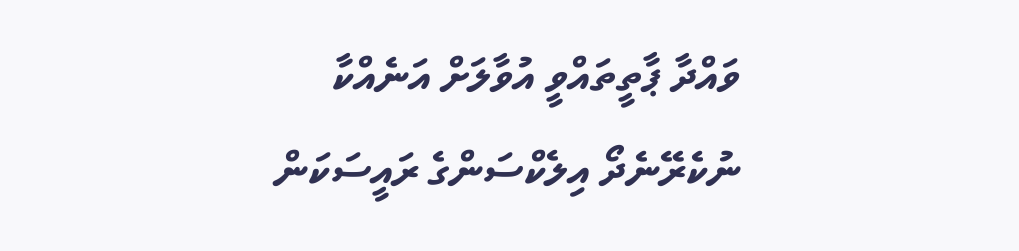ވައްދާ ޕާތީތައްވީ އުވާލަށް އަނެއްކާ ނުކެރޭނެދޯ އިލެކްސަންގެ ރައީސަކަން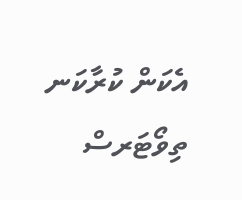އެކަން ކުރާކަނ
ތިވޯޓަރސް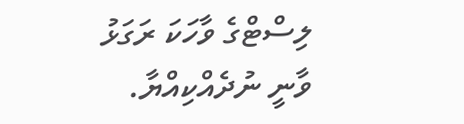ލިސްޓްގެ ވާހަކަ ރަގަޅު ވާނީ ނުދެއްކިއްޔާ.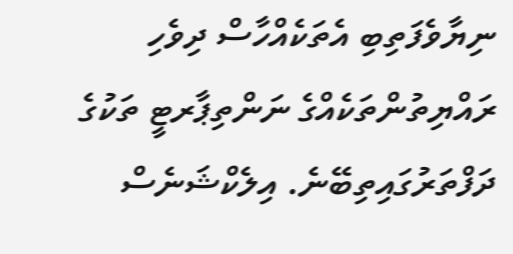ނިޔާވެފަތިބި އެތަކެއްހާސް ދިވެހި ރައްޔިތުންތަކެއްގެ ނަންތިޕާރޓީ ތަކުގެ ދަފްތަރުގައިތިބޭނެ. އިލެކްޝަނެސް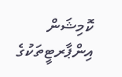ކޮމިޝަން އިންޕާރޓީތަކުގެ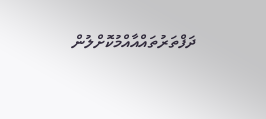ދަފްތަރުތައްއާއްމުކޮށްލުން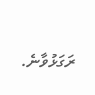ރަގަޅުވާނެ.